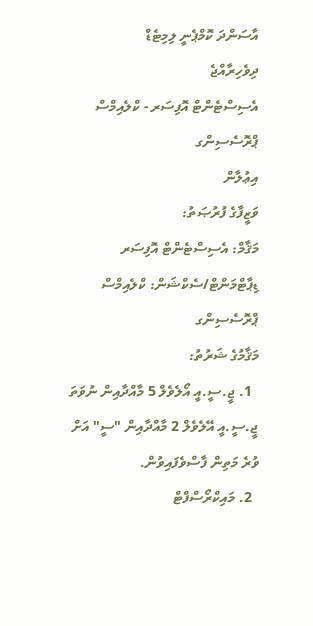އާސަންދަ ކޮމްޕެނީ ލިމިޓެޑް
ދިވެހިރާއްޖެ
އެސިސްޓެންޓް އޮފިސަރ - ކްލެއިމްސް ޕްރޮސެސިންގ
އިޢުލާން
ވަޒީފާގެ ފުރުޞަތު:
މަޤާމް: އެސިސްޓެންޓް އޮފިސަރ
ޑިޕާޓްމަންޓް/ސެކްޝަން: ކްލެއިމްސް ޕްރޮސެސިންގ
މަޤާމުގެ ޝަރުތު:
  1. ޖީ.ސީ.އީ އޯލެވެލް 5 މާއްދާއިން ނުވަތަ ޖީ.ސީ.އީ އޭލެވެލް 2 މާއްދާއިން "ސީ" އަށް ވުރެ މަތިން ފާސްވެފައިވުން.
  2. މައިކްރޯސްފްޓް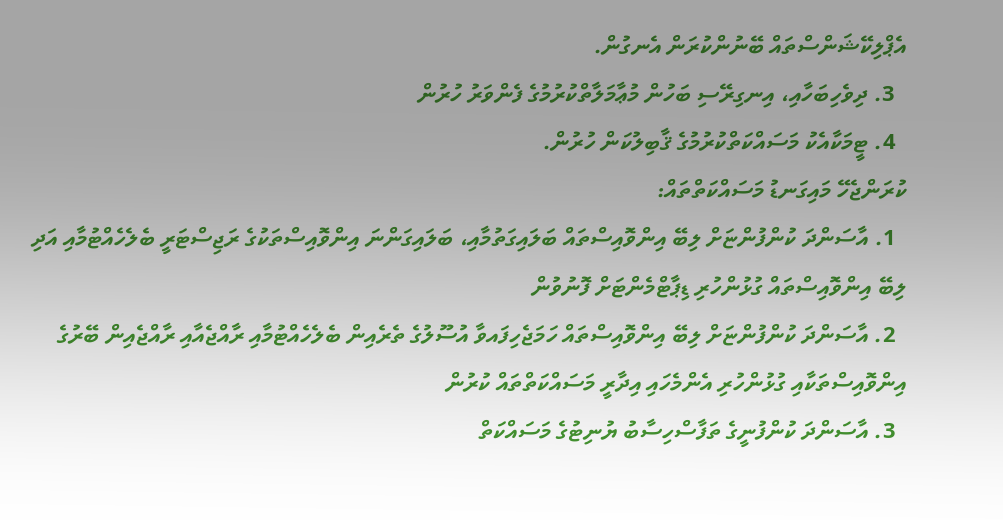އެޕްލިކޭޝަންސްތައް ބޭނުންކުރަން އެނގުން.
  3. ދިވެހިބަހާއި، އިނގިރޭސި ބަހުން މުޢާމަލާތްކުރުމުގެ ފެންވަރު ހުރުން
  4. ޓީމަކާއެކު މަސައްކަތްކުރުމުގެ ޤާބިލުކަން ހުރުން.
ކުރަންޖެހޭ މައިގަނޑު މަސައްކަތްތައް:
  1. އާސަންދަ ކުންފުންޏަށް ލިބޭ އިންވޮއިސްތައް ބަލައިގަތުމާއި، ބަލައިގަންނަ އިންވޮއިސްތަކުގެ ރަޖިސްޓަރީ ބެލެހެއްޓުމާއި އަދި ލިބޭ އިންވޮއިސްތައް ގުޅުންހުރި ޑިޕާޓްމެންޓަށް ފޮނުވުން
  2. އާސަންދަ ކުންފުންޏަށް ލިބޭ އިންވޮއިސްތައް ހަމަޖެހިފައވާ އުސޫލުގެ ތެރެއިން ބެލެހެއްޓުމާއި ރާއްޖެއާއި ރާއްޖެއިން ބޭރުގެ އިންވޮއިސްތަކާއި ގުޅުންހުރި އެންމެހައި އިދާރީ މަސައްކަތްތައް ކުރުން
  3. އާސަންދަ ކުންފުނީގެ ތަފާސްހިސާބު ޔުނިޓުގެ މަސައްކަތް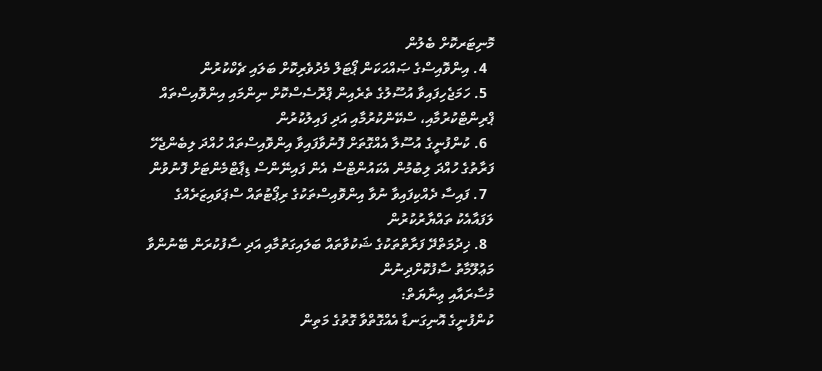މޮނިޓަރކޮށް ބެލުން
  4. އިންވޮއިސްގެ ޞައްޙަކަން ޕޯޓަލް މެދުވެރިކޮށް ބަލައި ޗެކްކުރުން
  5. ހަމަޖެހިފައިވާ އުސޫލުގެ ތެރެއިން ޕްރޮސެސްކޮށް ނިންމައި އިންވޮއިސްތައް ޕްރިންޓްކުރުމާއި، ސްކޭންކުރުމާއި އަދި ފައިލުކުރުން
  6. ކުންފުނީގެ އުސޫލާ އެއްގޮތަށް ފޮނުވާފައިވާ އިންވޮއިސްތައް ހުއްދަ ލިބެންޖެހޭ ފަރާތުގެ ހުއްދަ ލިބުމުން އެކައުންޓްސް އެން ފައިނޭންސް ޑިޕާޓްމެންޓަށް ފޮނުވުން
  7. ފައިސާ ދެއްކިފައިވާ ނުވާ އިންވޮއިސްތަކުގެ ރިޕޯޓުތައް ސްޕަވައިޒަރެއްގެ ލަފައާއެކު ތައްޔާރުކުރުން
  8. ޚިދުމަތްދޭ ފަރާތްތަކުގެ ޝަކުވާތައް ބަލައިގަތުމާއި އަދި ސާފުކުރަން ބޭނުންވާ މަޢުލޫމާތު ސާފުކޮށްދިނުން
މުސާރައާއި ޢިނާޔަތް:
ކުންފުނީގެ އޮނިގަނޑާ އެއްގޮތްވާ ގޮތުގެ މަތިން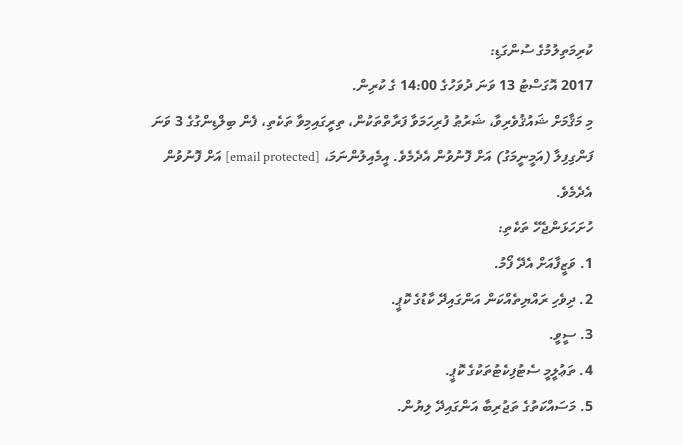ކުރިމަތިލުމުގެ ސުންގަޑި:
2017 އޮގަސްޓު 13 ވަނަ ދުވަހުގެ 14:00 ގެ ކުރިން.
މި މަޤާމަށް ޝައުޤުވެރިވާ، ޝަރުޠު ފުރިހަމަވާ ފަރާތްތަކުން، ތިރީގައިމިވާ ތަކެތި، ފެން ބިލްޑިންގުގެ 3 ވަނަ ފަންގިފިލާ (އަމީނީމަގު) އަށް ފޮނުވުން އެދެމެވެ. އީމެއިލުންނަމަ، [email protected] އަށް ފޮނުވުން އެދެމެވެ.
ހުށަހަޅަންޖެހޭ ތަކެތި:
1. ވަޒީފާއަށް އެދޭ ފޯމު.
2. ދިވެހި ރައްޔިތެއްކަން އަންގައިދޭ ކާޑުގެ ކޮޕީ.
3. ސީވީ.
4. ތަޢުލީމީ ސެޓުފިކެޓުތަކުގެ ކޮޕީ.
5. މަސައްކަތުގެ ތަޖުރިބާ އަންގައިދޭ ލިޔުން.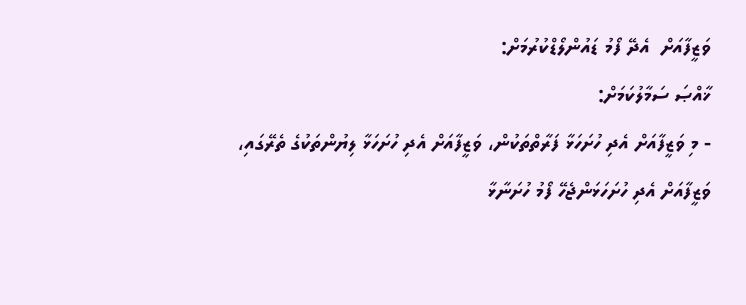ވަޒީފާއަށް  އެދޭ ފޯމު ޑައުންލޯޑްކުރުމަށް:
ޚާއްޞަ ސަމާލުކަމަށް:
- މި ވަޒީފާއަށް އެދި ހުށަހަޅާ ފަރާތްތަކުން، ވަޒީފާއަށް އެދި ހުށަހަޅާ ލިޔުންތަކުގެ ތެރޭގައި، ވަޒީފާއަށް އެދި ހުށަހަޅަންޖެހޭ ފޯމު ހުށަނާޅާ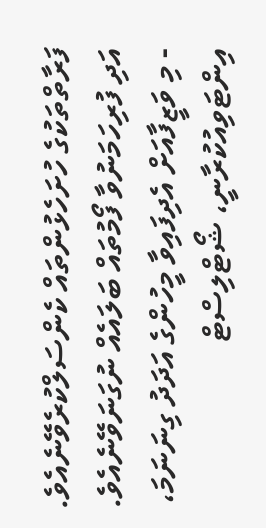ފަރާތްތަކުގެ ހުށަހެޅުންތައް ކެންސަލްކުރެވޭނެއެވެ. އަދި ފުރިހަމަނުވާ ފޯމުތައް ބަލައެއް ނުގަނަވޭނެއެވެ.
- މި ވަޒީފާއަށް އެދިފައިވާ މީހުންގެ އަދަދު ގިނަނަމަ، އިންޓަވިއުކުރާނީ، ޝޯޓްލިސްޓް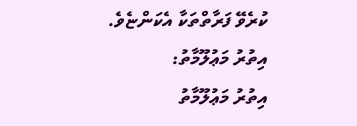ކުރެވޭ ފަރާތްތަކާ އެކަންޏެވެ.
އިތުރު މަޢުލޫމާތު:
އިތުރު މަޢުލޫމާތު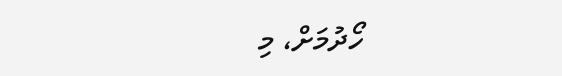ހޯދުމަށް، މި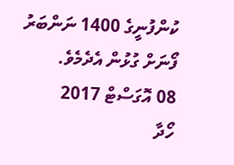ކުންފުނީގެ 1400 ނަންބަރު ފޯނަށް ގުޅުން އެދެމެވެ.
08 އޮގަސްޓް 2017
ހޯދާ